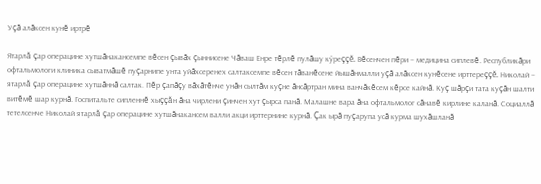Уçă алăксен кунĕ иртрĕ

Ятарлă çар операцине хутшăнакансемпе вĕсен çывăх çыннисене Чăваш Енре тĕрлĕ пулăшу кӳреççĕ. Вĕсенчен пĕри – медицина сиплевĕ. Республикăри офтальмологи клиника сыватмăшĕ пуçарнипе унта уйăхсеренех салтаксемпе вĕсен тăванĕсене йышăнмалли уçă алăксен кунĕсене ирттереççĕ. Николай – ятарлă çар операцине хутшăннă салтак. Пĕр çапăçу вăхăтĕнче унăн сылтăм куçне ăнсăртран мина ванчăкĕсем кĕрсе кайнă. Куç шăрçи тата куçăн шалти витĕмĕ шар курнă. Госпитальте сипленнĕ хыççăн ăна чирлени çинчен хут çырса панă. Малашне вара ăна офтальмолог сăнавĕ кирлине каланă. Социаллă тетелсенче Николай ятарлă çар операцине хутшăнакансем валли акци ирттернине курнă. Çак ырă пуçарупа усă курма шухăшланă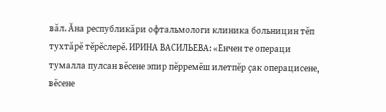вăл. Ăна республикăри офтальмологи клиника больницин тĕп тухтăрĕ тĕрĕслерĕ. ИРИНА ВАСИЛЬЕВА: «Енчен те операци тумалла пулсан вĕсене эпир пĕрремĕш илетпĕр çак операцисене, вĕсене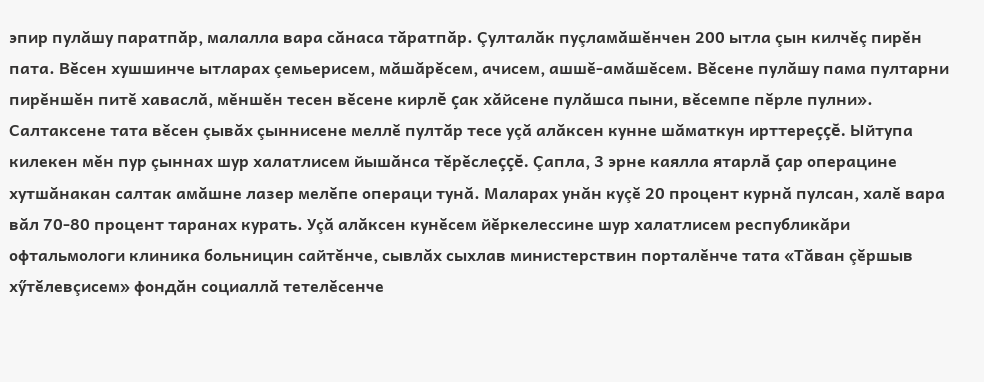эпир пулăшу паратпăр, малалла вара сăнаса тăратпăр. Çулталăк пуçламăшĕнчен 200 ытла çын килчĕç пирĕн пата. Вĕсен хушшинче ытларах çемьерисем, мăшăрĕсем, ачисем, ашшĕ-амăшĕсем. Вĕсене пулăшу пама пултарни пирĕншĕн питĕ хаваслă, мĕншĕн тесен вĕсене кирлĕ çак хăйсене пулăшса пыни, вĕсемпе пĕрле пулни». Салтаксене тата вĕсен çывăх çыннисене меллĕ пултăр тесе уçă алăксен кунне шăматкун ирттереççĕ. Ыйтупа килекен мĕн пур çыннах шур халатлисем йышăнса тĕрĕслеççĕ. Çапла, 3 эрне каялла ятарлă çар операцине хутшăнакан салтак амăшне лазер мелĕпе операци тунă. Маларах унăн куçĕ 20 процент курнă пулсан, халĕ вара вăл 70-80 процент таранах курать. Уçă алăксен кунĕсем йĕркелессине шур халатлисем республикăри офтальмологи клиника больницин сайтĕнче, сывлăх сыхлав министерствин порталĕнче тата «Тăван çĕршыв хӳтĕлевçисем» фондăн социаллă тетелĕсенче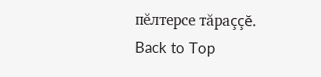пĕлтерсе тăраççĕ.
Back to Top